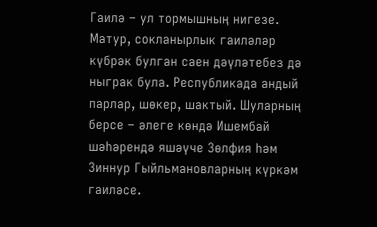Гаилә – ул тормышның нигезе. Матур, сокланырлык гаиләләр күбрәк булган саен дәүләтебез дә ныграк була. Республикада андый парлар, шөкер, шактый. Шуларның берсе – әлеге көндә Ишембай шәһәрендә яшәүче Зөлфия һәм Зиннур Гыйльмановларның күркәм гаиләсе.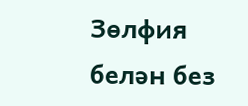Зөлфия белән без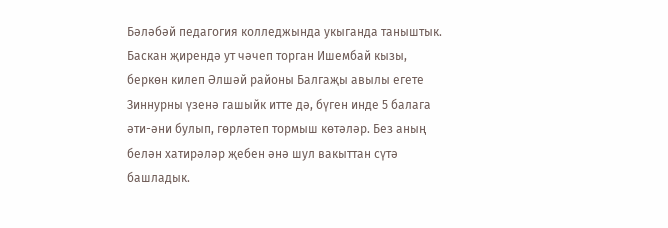Бәләбәй педагогия колледжында укыганда таныштык. Баскан җирендә ут чәчеп торган Ишембай кызы, беркөн килеп Әлшәй районы Балгаҗы авылы егете Зиннурны үзенә гашыйк итте дә, бүген инде 5 балага әти-әни булып, гөрләтеп тормыш көтәләр. Без аның белән хатирәләр җебен әнә шул вакыттан сүтә башладык.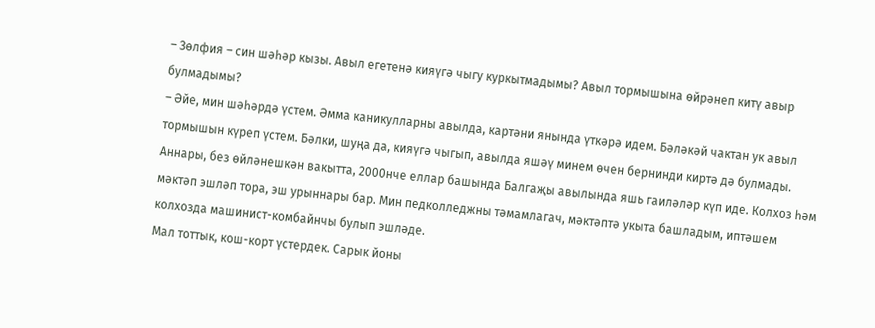– Зөлфия – син шәһәр кызы. Авыл егетенә кияүгә чыгу куркытмадымы? Авыл тормышына өйрәнеп китү авыр булмадымы?
– Әйе, мин шәһәрдә үстем. Әмма каникулларны авылда, картәни янында үткәрә идем. Бәләкәй чактан ук авыл тормышын күреп үстем. Бәлки, шуңа да, кияүгә чыгып, авылда яшәү минем өчен бернинди киртә дә булмады. Аннары, без өйләнешкән вакытта, 2000нче еллар башында Балгаҗы авылында яшь гаиләләр күп иде. Колхоз һәм мәктәп эшләп тора, эш урыннары бар. Мин педколледжны тәмамлагач, мәктәптә укыта башладым, иптәшем колхозда машинист-комбайнчы булып эшләде.
Мал тоттык, кош-корт үстердек. Сарык йоны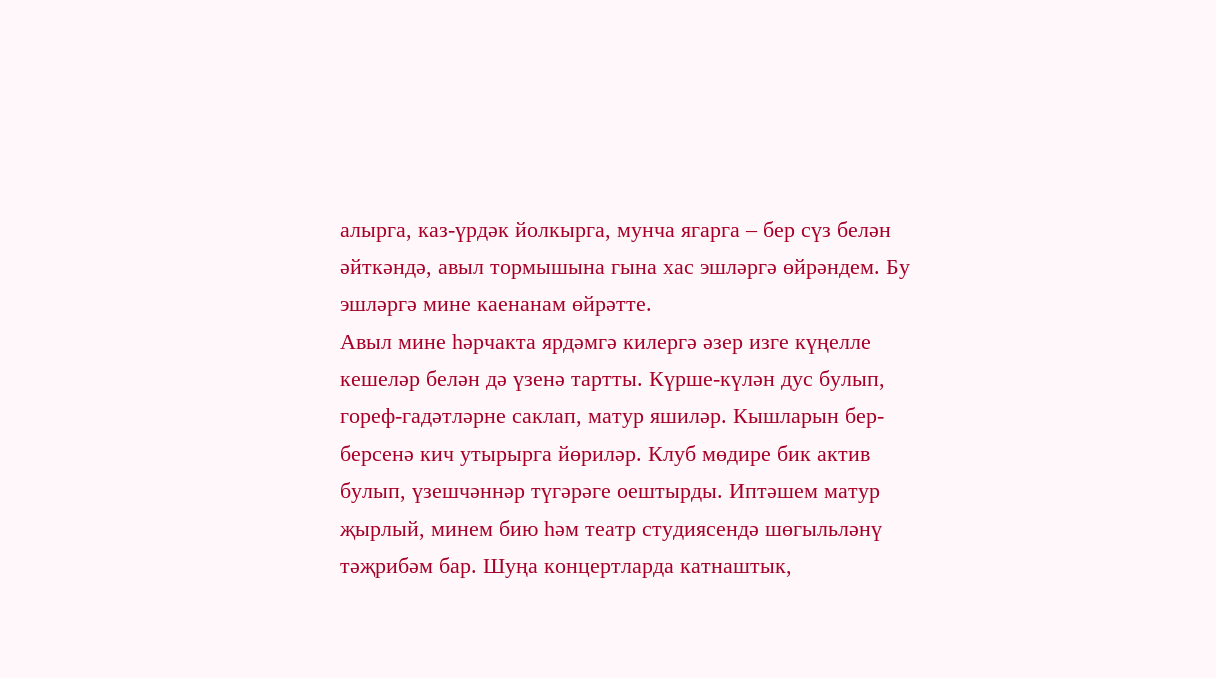алырга, каз-үрдәк йолкырга, мунча ягарга – бер сүз белән әйткәндә, авыл тормышына гына хас эшләргә өйрәндем. Бу эшләргә мине каенанам өйрәтте.
Авыл мине һәрчакта ярдәмгә килергә әзер изге күңелле кешеләр белән дә үзенә тартты. Күрше-күлән дус булып, гореф-гадәтләрне саклап, матур яшиләр. Кышларын бер-берсенә кич утырырга йөриләр. Клуб мөдире бик актив булып, үзешчәннәр түгәрәге оештырды. Иптәшем матур җырлый, минем бию һәм театр студиясендә шөгыльләнү тәҗрибәм бар. Шуңа концертларда катнаштык,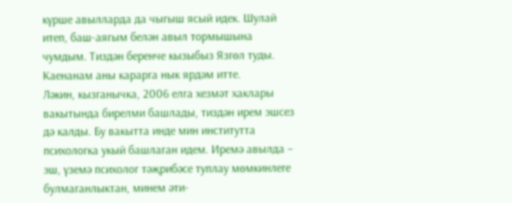күрше авылларда да чыгыш ясый идек. Шулай итеп, баш-аягым белән авыл тормышына чумдым. Тиздән беренче кызыбыз Язгөл туды. Каенанам аны карарга нык ярдәм итте.
Ләкин, кызганычка, 2006 елга хезмәт хаклары вакытында бирелми башлады, тиздән ирем эшсез дә калды. Бу вакытта инде мин институтта психологка укый башлаган идем. Иремә авылда – эш, үземә психолог тәҗрибәсе туплау мөмкинлеге булмаганлыктан, минем әти-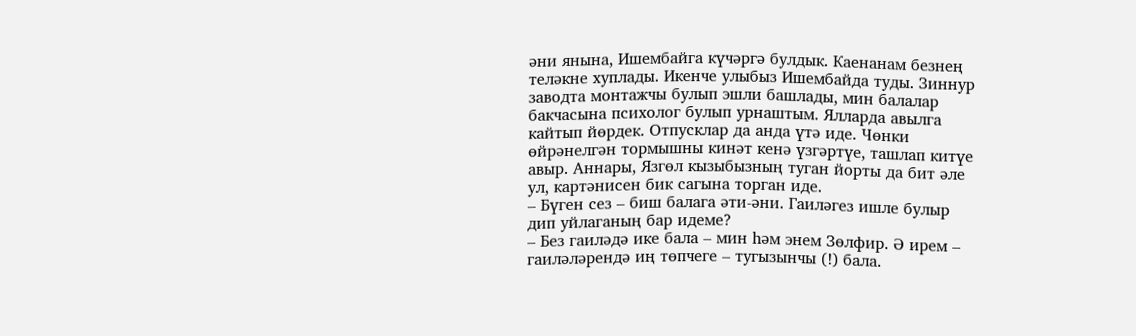әни янына, Ишембайга күчәргә булдык. Каенанам безнең теләкне хуплады. Икенче улыбыз Ишембайда туды. Зиннур заводта монтажчы булып эшли башлады, мин балалар бакчасына психолог булып урнаштым. Ялларда авылга кайтып йөрдек. Отпусклар да анда үтә иде. Чөнки өйрәнелгән тормышны кинәт кенә үзгәртүе, ташлап китүе авыр. Аннары, Язгөл кызыбызның туган йорты да бит әле ул, картәнисен бик сагына торган иде.
– Бүген сез – биш балага әти-әни. Гаиләгез ишле булыр дип уйлаганың бар идеме?
– Без гаиләдә ике бала – мин һәм энем Зөлфир. Ә ирем – гаиләләрендә иң төпчеге – тугызынчы (!) бала.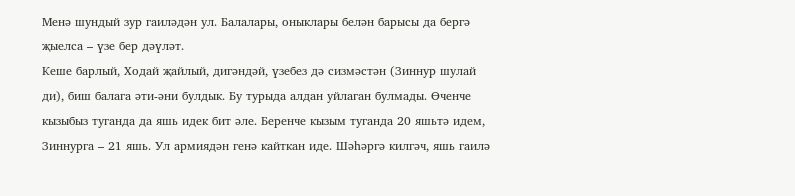Менә шундый зур гаиләдән ул. Балалары, оныклары белән барысы да бергә җыелса – үзе бер дәүләт.
Кеше барлый, Ходай җайлый, дигәндәй, үзебез дә сизмәстән (Зиннур шулай ди), биш балага әти-әни булдык. Бу турыда алдан уйлаган булмады. Өченче кызыбыз туганда да яшь идек бит әле. Беренче кызым туганда 20 яшьтә идем, Зиннурга – 21 яшь. Ул армиядән генә кайткан иде. Шәһәргә килгәч, яшь гаилә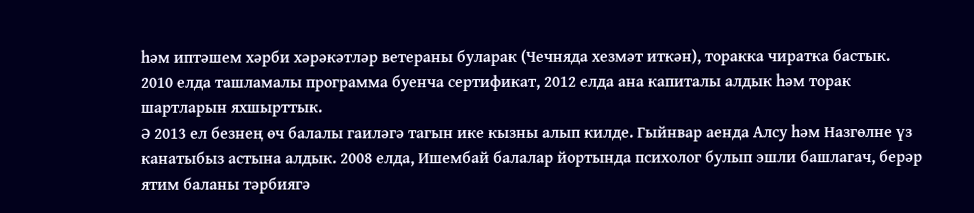һәм иптәшем хәрби хәрәкәтләр ветераны буларак (Чечняда хезмәт иткән), торакка чиратка бастык. 2010 елда ташламалы программа буенча сертификат, 2012 елда ана капиталы алдык һәм торак шартларын яхшырттык.
Ә 2013 ел безнең өч балалы гаиләгә тагын ике кызны алып килде. Гыйнвар аенда Алсу һәм Назгөлне үз канатыбыз астына алдык. 2008 елда, Ишембай балалар йортында психолог булып эшли башлагач, берәр ятим баланы тәрбиягә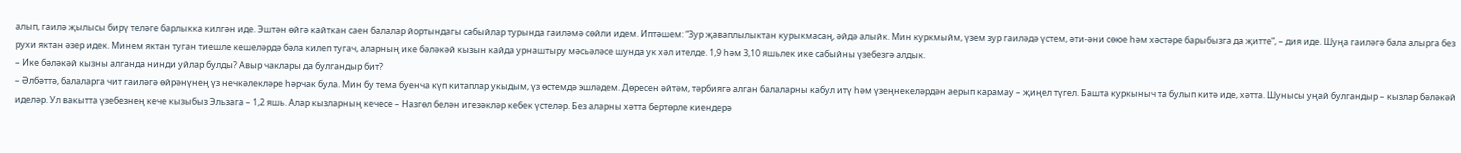алып, гаилә җылысы бирү теләге барлыкка килгән иде. Эштән өйгә кайткан саен балалар йортындагы сабыйлар турында гаиләмә сөйли идем. Иптәшем: “Зур җаваплылыктан курыкмасаң, әйдә алыйк. Мин куркмыйм, үзем зур гаиләдә үстем, әти-әни сөюе һәм хәстәре барыбызга да җитте”, – дия иде. Шуңа гаиләгә бала алырга без рухи яктан әзер идек. Минем яктан туган тиешле кешеләрдә бәла килеп тугач, аларның ике бәләкәй кызын кайда урнаштыру мәсьәләсе шунда ук хәл ителде. 1,9 һәм 3,10 яшьлек ике сабыйны үзебезгә алдык.
– Ике бәләкәй кызны алганда нинди уйлар булды? Авыр чаклары да булгандыр бит?
– Әлбәттә, балаларга чит гаиләгә өйрәнүнең үз нечкәлекләре һәрчак була. Мин бу тема буенча күп китаплар укыдым, үз өстемдә эшләдем. Дөресен әйтәм, тәрбиягә алган балаларны кабул итү һәм үзеңнекеләрдән аерып карамау – җиңел түгел. Башта куркыныч та булып китә иде, хәтта. Шунысы уңай булгандыр – кызлар бәләкәй иделәр. Ул вакытта үзебезнең кече кызыбыз Эльзага – 1,2 яшь. Алар кызларның кечесе – Назгөл белән игезәкләр кебек үстеләр. Без аларны хәтта бертөрле киендерә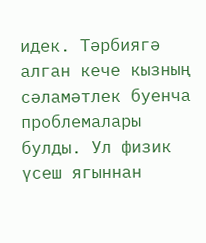идек. Тәрбиягә алган кече кызның сәламәтлек буенча проблемалары булды. Ул физик үсеш ягыннан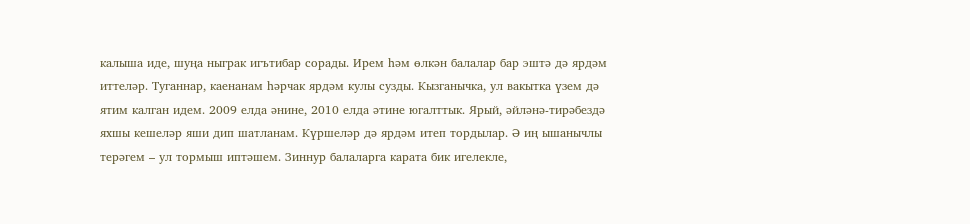калыша иде, шуңа ныграк игътибар сорады. Ирем һәм өлкән балалар бар эштә дә ярдәм иттеләр. Туганнар, каенанам һәрчак ярдәм кулы сузды. Кызганычка, ул вакытка үзем дә ятим калган идем. 2009 елда әнине, 2010 елда әтине югалттык. Ярый, әйләнә-тирәбездә яхшы кешеләр яши дип шатланам. Күршеләр дә ярдәм итеп тордылар. Ә иң ышанычлы терәгем – ул тормыш иптәшем. Зиннур балаларга карата бик игелекле,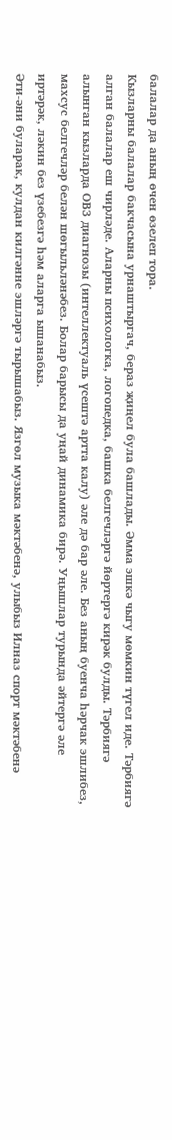балалар да аның өчен өзелеп тора.
Кызларны балалар бакчасына урнаштыргач, бераз җиңел була башлады. Әмма эшкә чыгу мөмкин түгел иде. Тәрбиягә алган балалар еш чирләде. Аларны психологка, логопедка, башка белгечләргә йөртергә кирәк булды. Тәрбиягә алынган кызларда ОВЗ диагнозы (интеллектуаль үсештә артта калу) әле дә бар әле. Без аның буенча һәрчак эшлибез, махсус белгечләр белән шөгыльләнәбез. Болар барысы да уңай динамика бирә. Уңышлар турында әйтергә әле иртәрәк, ләкин без үзебезгә һәм аларга ышанабыз.
Әти-әни буларак, кулдан килгәнне эшләргә тырышабыз. Язгөл музыка мәктәбенә, улыбыз Илназ спорт мәктәбенә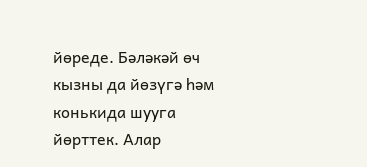йөреде. Бәләкәй өч кызны да йөзүгә һәм конькида шууга йөрттек. Алар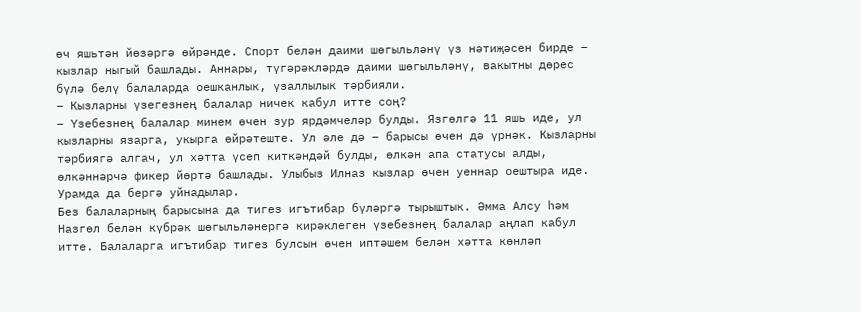өч яшьтән йөзәргә өйрәнде. Спорт белән даими шөгыльләнү үз нәтиҗәсен бирде – кызлар ныгый башлады. Аннары, түгәрәкләрдә даими шөгыльләнү, вакытны дөрес бүлә белү балаларда оешканлык, үзаллылык тәрбияли.
– Кызларны үзегезнең балалар ничек кабул итте соң?
– Үзебезнең балалар минем өчен зур ярдәмчеләр булды. Язгөлгә 11 яшь иде, ул кызларны язарга, укырга өйрәтеште. Ул әле дә – барысы өчен дә үрнәк. Кызларны тәрбиягә алгач, ул хәтта үсеп киткәндәй булды, өлкән апа статусы алды, өлкәннәрчә фикер йөртә башлады. Улыбыз Илназ кызлар өчен уеннар оештыра иде. Урамда да бергә уйнадылар.
Без балаларның барысына да тигез игътибар бүләргә тырыштык. Әмма Алсу һәм Назгөл белән күбрәк шөгыльләнергә кирәклеген үзебезнең балалар аңлап кабул итте. Балаларга игътибар тигез булсын өчен иптәшем белән хәтта көнләп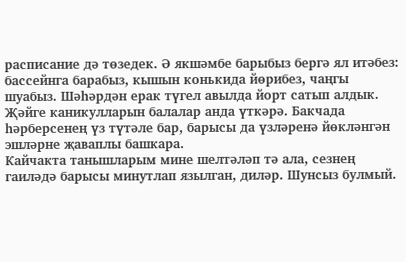расписание дә төзедек. Ә якшәмбе барыбыз бергә ял итәбез: бассейнга барабыз, кышын конькида йөрибез, чаңгы шуабыз. Шәһәрдән ерак түгел авылда йорт сатып алдык. Җәйге каникулларын балалар анда үткәрә. Бакчада һәрберсенең үз түтәле бар, барысы да үзләренә йөкләнгән эшләрне җаваплы башкара.
Кайчакта танышларым мине шелтәләп тә ала, сезнең гаиләдә барысы минутлап язылган, диләр. Шунсыз булмый.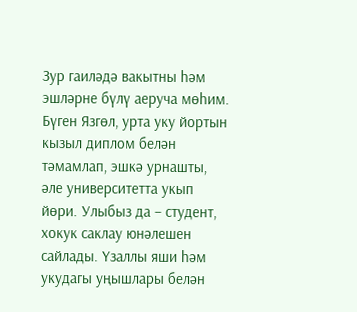Зур гаиләдә вакытны һәм эшләрне бүлү аеруча мөһим. Бүген Язгөл, урта уку йортын кызыл диплом белән тәмамлап, эшкә урнашты, әле университетта укып йөри. Улыбыз да – студент, хокук саклау юнәлешен сайлады. Үзаллы яши һәм укудагы уңышлары белән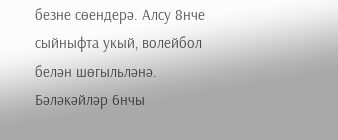безне сөендерә. Алсу 8нче сыйныфта укый, волейбол белән шөгыльләнә. Бәләкәйләр 6нчы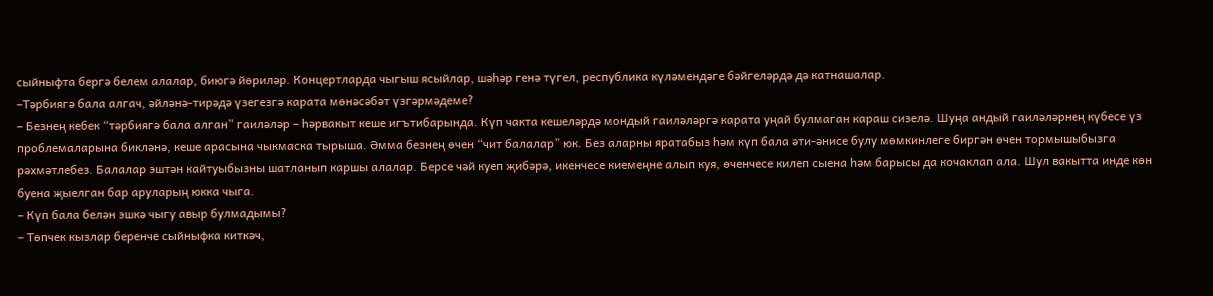сыйныфта бергә белем алалар, биюгә йөриләр. Концертларда чыгыш ясыйлар, шәһәр генә түгел, республика күләмендәге бәйгеләрдә дә катнашалар.
–Тәрбиягә бала алгач, әйләнә-тирәдә үзегезгә карата мөнәсәбәт үзгәрмәдеме?
– Безнең кебек “тәрбиягә бала алган” гаиләләр – һәрвакыт кеше игътибарында. Күп чакта кешеләрдә мондый гаиләләргә карата уңай булмаган караш сизелә. Шуңа андый гаиләләрнең күбесе үз проблемаларына бикләнә, кеше арасына чыкмаска тырыша. Әмма безнең өчен “чит балалар” юк. Без аларны яратабыз һәм күп бала әти-әнисе булу мөмкинлеге биргән өчен тормышыбызга рәхмәтлебез. Балалар эштән кайтуыбызны шатланып каршы алалар. Берсе чәй куеп җибәрә, икенчесе киемеңне алып куя, өченчесе килеп сыена һәм барысы да кочаклап ала. Шул вакытта инде көн буена җыелган бар аруларың юкка чыга.
– Күп бала белән эшкә чыгу авыр булмадымы?
– Төпчек кызлар беренче сыйныфка киткәч,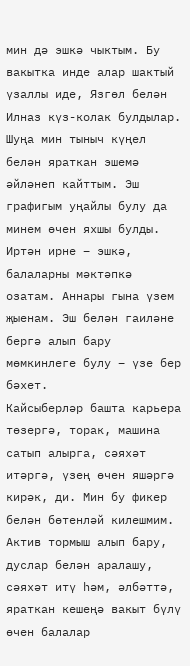мин дә эшкә чыктым. Бу вакытка инде алар шактый үзаллы иде, Язгөл белән Илназ күз-колак булдылар. Шуңа мин тыныч күңел белән яраткан эшемә әйләнеп кайттым. Эш графигым уңайлы булу да минем өчен яхшы булды. Иртән ирне – эшкә, балаларны мәктәпкә озатам. Аннары гына үзем җыенам. Эш белән гаиләне бергә алып бару мөмкинлеге булу – үзе бер бәхет.
Кайсыберләр башта карьера төзергә, торак, машина сатып алырга, сәяхәт итәргә, үзең өчен яшәргә кирәк, ди. Мин бу фикер белән бөтенләй килешмим. Актив тормыш алып бару, дуслар белән аралашу, сәяхәт итү һәм, әлбәттә, яраткан кешеңә вакыт бүлү өчен балалар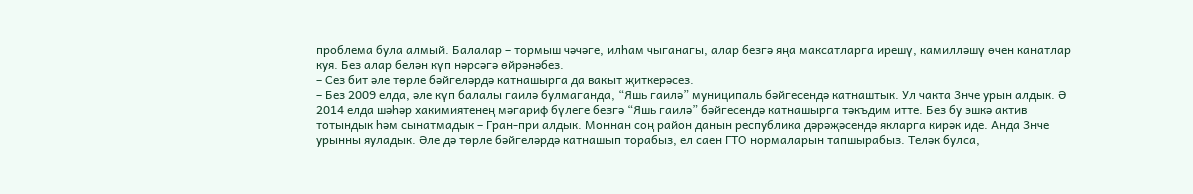проблема була алмый. Балалар – тормыш чәчәге, илһам чыганагы, алар безгә яңа максатларга ирешү, камилләшү өчен канатлар куя. Без алар белән күп нәрсәгә өйрәнәбез.
– Сез бит әле төрле бәйгеләрдә катнашырга да вакыт җиткерәсез.
– Без 2009 елда, әле күп балалы гаилә булмаганда, “Яшь гаилә” муниципаль бәйгесендә катнаштык. Ул чакта 3нче урын алдык. Ә 2014 елда шәһәр хакимиятенең мәгариф бүлеге безгә “Яшь гаилә” бәйгесендә катнашырга тәкъдим итте. Без бу эшкә актив тотындык һәм сынатмадык – Гран-при алдык. Моннан соң район данын республика дәрәҗәсендә якларга кирәк иде. Анда 3нче урынны яуладык. Әле дә төрле бәйгеләрдә катнашып торабыз, ел саен ГТО нормаларын тапшырабыз. Теләк булса,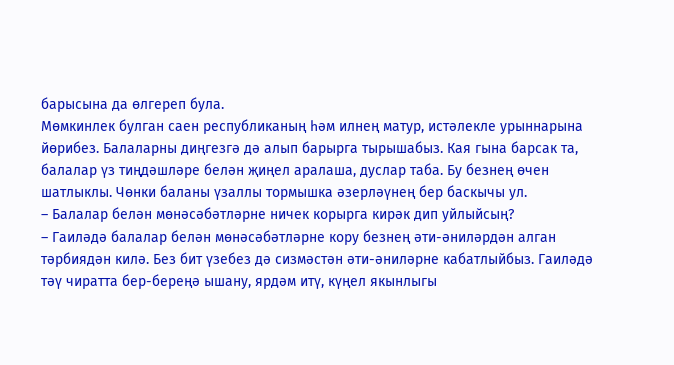барысына да өлгереп була.
Мөмкинлек булган саен республиканың һәм илнең матур, истәлекле урыннарына йөрибез. Балаларны диңгезгә дә алып барырга тырышабыз. Кая гына барсак та, балалар үз тиңдәшләре белән җиңел аралаша, дуслар таба. Бу безнең өчен шатлыклы. Чөнки баланы үзаллы тормышка әзерләүнең бер баскычы ул.
– Балалар белән мөнәсәбәтләрне ничек корырга кирәк дип уйлыйсың?
– Гаиләдә балалар белән мөнәсәбәтләрне кору безнең әти-әниләрдән алган тәрбиядән килә. Без бит үзебез дә сизмәстән әти-әниләрне кабатлыйбыз. Гаиләдә тәү чиратта бер-береңә ышану, ярдәм итү, күңел якынлыгы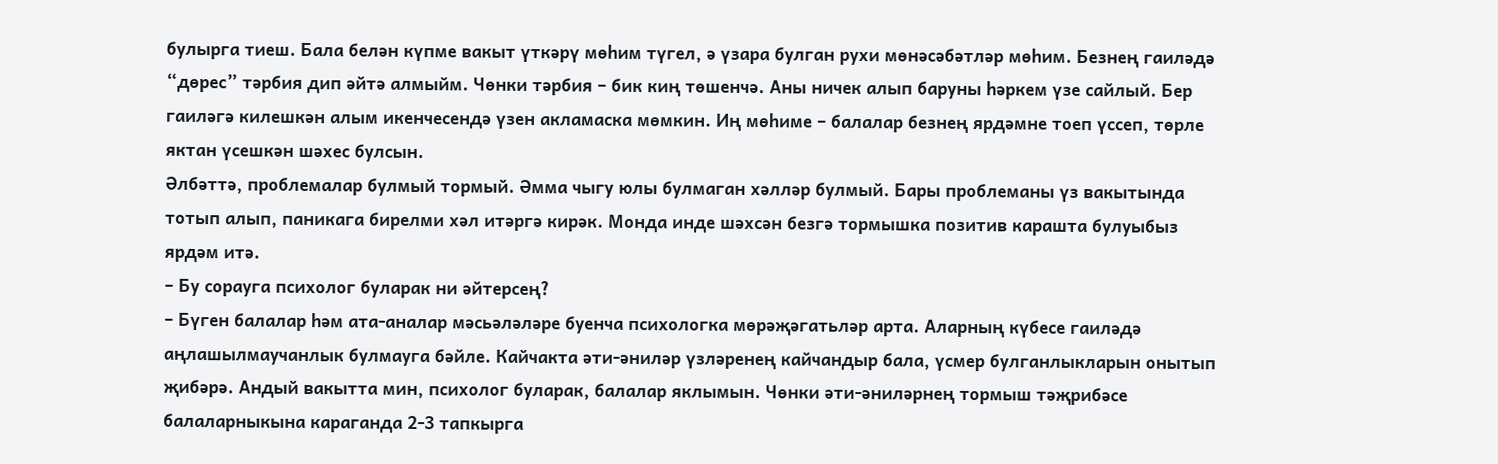булырга тиеш. Бала белән күпме вакыт үткәрү мөһим түгел, ә үзара булган рухи мөнәсәбәтләр мөһим. Безнең гаиләдә “дөрес” тәрбия дип әйтә алмыйм. Чөнки тәрбия – бик киң төшенчә. Аны ничек алып баруны һәркем үзе сайлый. Бер гаиләгә килешкән алым икенчесендә үзен акламаска мөмкин. Иң мөһиме – балалар безнең ярдәмне тоеп үссеп, төрле яктан үсешкән шәхес булсын.
Әлбәттә, проблемалар булмый тормый. Әмма чыгу юлы булмаган хәлләр булмый. Бары проблеманы үз вакытында тотып алып, паникага бирелми хәл итәргә кирәк. Монда инде шәхсән безгә тормышка позитив карашта булуыбыз ярдәм итә.
– Бу сорауга психолог буларак ни әйтерсең?
– Бүген балалар һәм ата-аналар мәсьәләләре буенча психологка мөрәҗәгатьләр арта. Аларның күбесе гаиләдә аңлашылмаучанлык булмауга бәйле. Кайчакта әти-әниләр үзләренең кайчандыр бала, үсмер булганлыкларын онытып җибәрә. Андый вакытта мин, психолог буларак, балалар яклымын. Чөнки әти-әниләрнең тормыш тәҗрибәсе балаларныкына караганда 2-3 тапкырга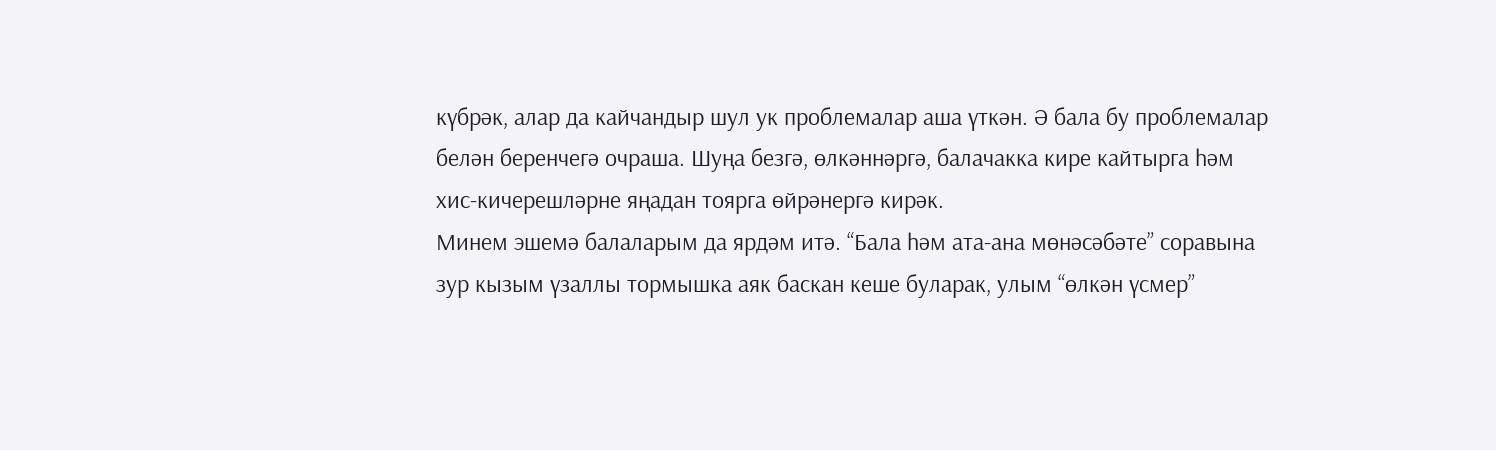күбрәк, алар да кайчандыр шул ук проблемалар аша үткән. Ә бала бу проблемалар белән беренчегә очраша. Шуңа безгә, өлкәннәргә, балачакка кире кайтырга һәм хис-кичерешләрне яңадан тоярга өйрәнергә кирәк.
Минем эшемә балаларым да ярдәм итә. “Бала һәм ата-ана мөнәсәбәте” соравына зур кызым үзаллы тормышка аяк баскан кеше буларак, улым “өлкән үсмер”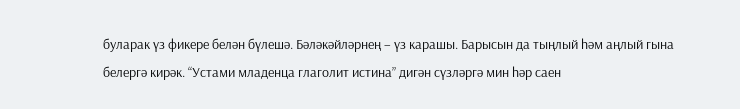буларак үз фикере белән бүлешә. Бәләкәйләрнең – үз карашы. Барысын да тыңлый һәм аңлый гына белергә кирәк. “Устами младенца глаголит истина” дигән сүзләргә мин һәр саен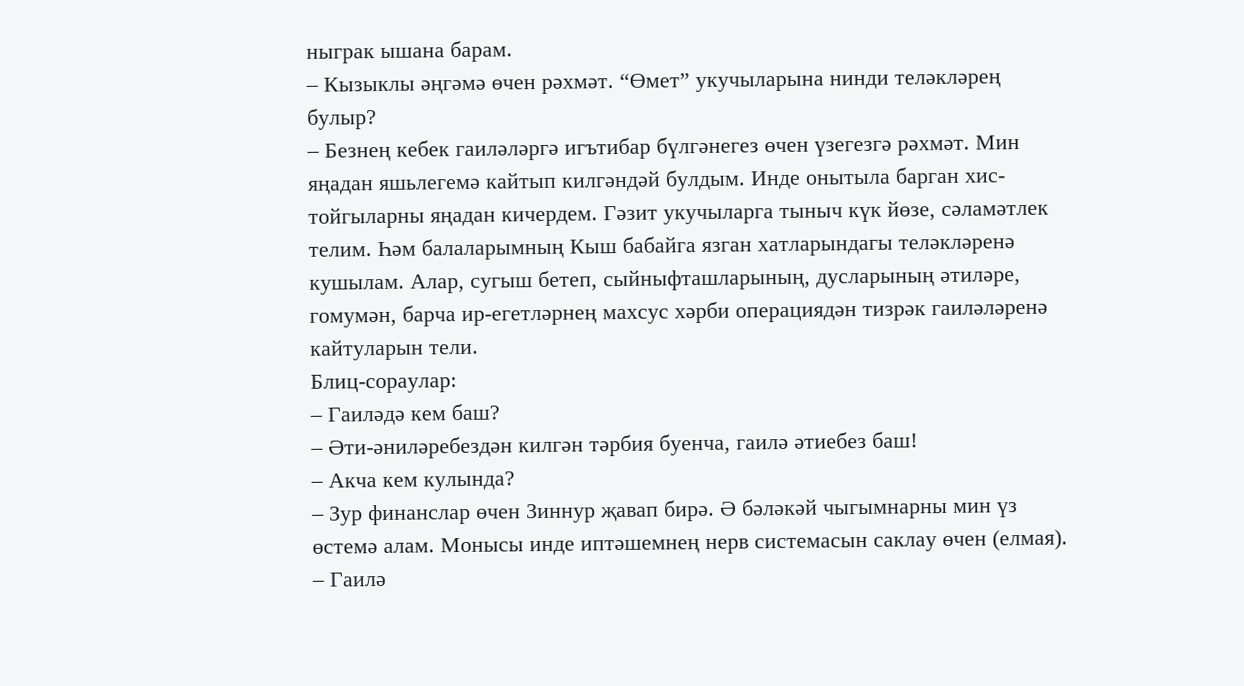ныграк ышана барам.
– Кызыклы әңгәмә өчен рәхмәт. “Өмет” укучыларына нинди теләкләрең булыр?
– Безнең кебек гаиләләргә игътибар бүлгәнегез өчен үзегезгә рәхмәт. Мин яңадан яшьлегемә кайтып килгәндәй булдым. Инде онытыла барган хис-тойгыларны яңадан кичердем. Гәзит укучыларга тыныч күк йөзе, сәламәтлек телим. Һәм балаларымның Кыш бабайга язган хатларындагы теләкләренә кушылам. Алар, сугыш бетеп, сыйныфташларының, дусларының әтиләре, гомумән, барча ир-егетләрнең махсус хәрби операциядән тизрәк гаиләләренә кайтуларын тели.
Блиц-сораулар:
– Гаиләдә кем баш?
– Әти-әниләребездән килгән тәрбия буенча, гаилә әтиебез баш!
– Акча кем кулында?
– Зур финанслар өчен Зиннур җавап бирә. Ә бәләкәй чыгымнарны мин үз өстемә алам. Монысы инде иптәшемнең нерв системасын саклау өчен (елмая).
– Гаилә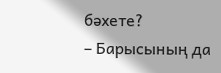бәхете?
– Барысының да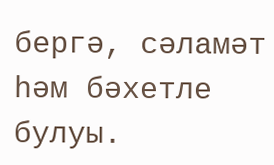бергә, сәламәт һәм бәхетле булуы.